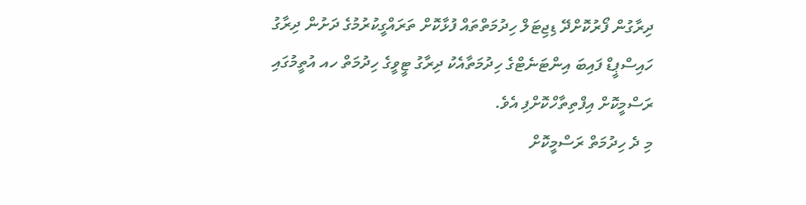ދިރާގުން ފޯރުކޮށްދޭ ޑިޖިޓަލް ހިދުމަތްތައް ފުޅާކޮށް ތަރައްގީކުރުމުގެ ދަށުން ދިރާގު ހައިސްޕީޑް ފައިބަ އިންޓަނެޓްގެ ހިދުމަތާއެކު ދިރާގު ޓީވީގެ ހިދުމަތް ހއ އުތީމުގައި ރަސްމީކޮށް އިފްތިތާހްކޮށްފި އެވެ.
މި ދެ ހިދުމަތް ރަސްމީކޮށް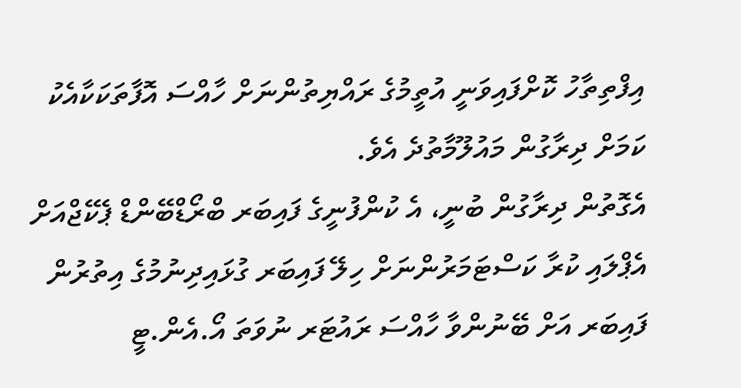އިފްތިތާހު ކޮށްފައިވަނީ އުތީމުގެ ރައްޔިތުންނަށް ހާއްސަ އޮފާތަކަކާއެކު ކަމަށް ދިރާގުން މައުލޫމާތުދެ އެވެ.
އެގޮތުން ދިރާގުން ބުނީ، އެ ކުންފުނީގެ ފައިބަރ ބްރޯޑްބޭންޑް ޕެކޭޖްއަށް އެޕްލައި ކުރާ ކަސްޓަމަރުންނަށް ހިލޭ ފައިބަރ ގުޅައިދިނުމުގެ އިތުރުން ފައިބަރ އަށް ބޭނުންވާ ހާއްސަ ރައުޓަރ ނުވަތަ އޯ.އެން.ޓީ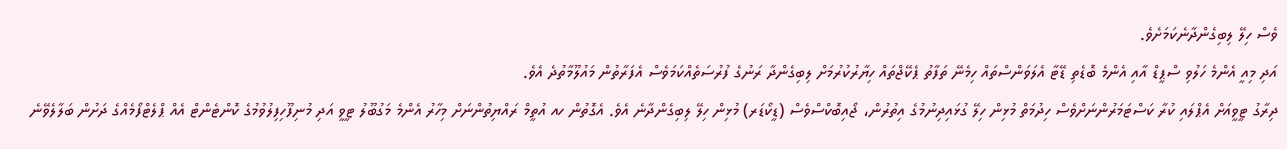ވެސް ހިލޭ ލިބިގެންދާނެކަމަށެވެ.
އަދި މިއީ އެންމެ ހަލުވި ސްޕީޑް އާއި އެންމެ ބޮޑެތި ޑޭޓާ އެލަވަންސްތައް ހިމެނޭ ތަފާތު ޕެކޭޖްތައް ހިޔާރުކުރުމަށް ލިބިގެންދާ ރަނުގެ ފުރުސަތެއްކަމަވެސް އެފަރާތުން މައުލޫމާތުދެ އެވެ.
ދިރާގު ޓީވީއަށް އެޕްލައި ކުރާ ކަސްޓަމަރުންނަށްވެސް ހިދުމަތް މުޅިން ހިލޭ ގުޅައިދިނުމުގެ އިތުރުން، ޖޯއިބޮކްސްވެސް (ޑީކޯޑަރ) މުޅިން ހިލޭ ލިބިގެންދާނެ އެވެ. އެގޮތުން ހއ އުތީމް ރައްޔިތުންނަށް މިހާރު އެންމެ މަގުބޫލު ޓީވީ އަދި މުނިފޫހިފިލުވުމުގެ ކޮންޓެންޓް އެއް ޕްލެޓްފޯމެއްގެ ދަށުން ބަލާލެވޭނެ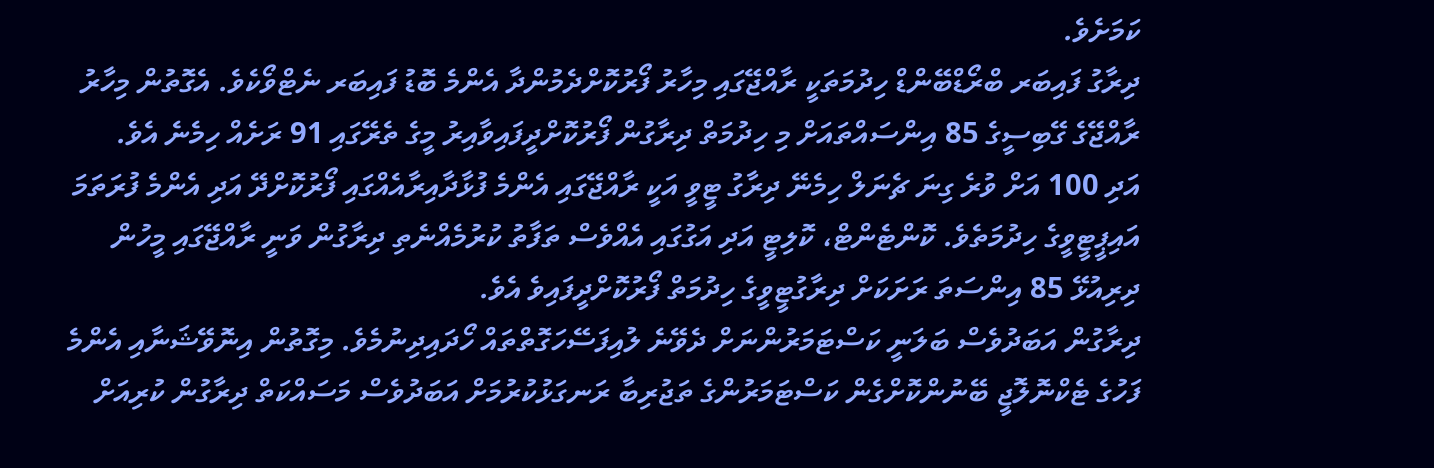ކަމަށެވެ.
ދިރާގު ފައިބަރ ބްރޯޑްބޭންޑް ހިދުމަތަކީ ރާއްޖޭގައި މިހާރު ފޯރުކޮށްދެމުންދާ އެންމެ ބޮޑު ފައިބަރ ނެޓްވޯކެވެ. އެގޮތުން މިހާރު ރާއްޖޭގެ ގޭބިސީގެ 85 އިންސައްތައަށް މި ހިދުމަތް ދިރާގުން ފޯރުކޮށްދީފައިވާއިރު މީގެ ތެރޭގައި 91 ރަށެއް ހިމެނެ އެވެ.
އަދި 100 އަށް ވުރެ ގިނަ ޗެނަލް ހިމެނޭ ދިރާގު ޓީވީ އަކީ ރާއްޖޭގައި އެންމެ ފުޅާދާއިރާއެއްގައި ފޯރުކޮށްދޭ އަދި އެންމެ ފުރަތަމަ އައިޕީޓީވީގެ ހިދުމަތެވެ. ކޮންޓެންޓް، ކޮލިޓީ އަދި އަގުގައި އެއްވެސް ތަފާތު ކުރުމެއްނެތި ދިރާގުން ވަނީ ރާއްޖޭގައި މީހުން ދިރިއުޅޭ 85 އިންސަތަ ރަށަކަށް ދިރާގުޓީވީގެ ހިދުމަތް ފޯރުކޮށްދީފައިވެ އެވެ.
ދިރާގުން އަބަދުވެސް ބަލަނީ ކަސްޓަމަރުންނަށް ދެވޭނެ ލުއިފަސޭހަގޮތްތައް ހޯދައިދިނުމެވެ. މިގޮތުން އިނޮވޭޝަނާއި އެންމެ ފަހުގެ ޓެކްނޮލޮޖީ ބޭނުންކޮށްގެން ކަސްޓަމަރުންގެ ތަޖުރިބާ ރަނގަޅުކުރުމަށް އަބަދުވެސް މަސައްކަތް ދިރާގުން ކުރިއަށް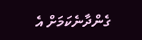ގެންދާނެކަމަށް އެ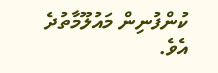ކުންފުނިން މައުލޫމާތުދެ އެވެ.